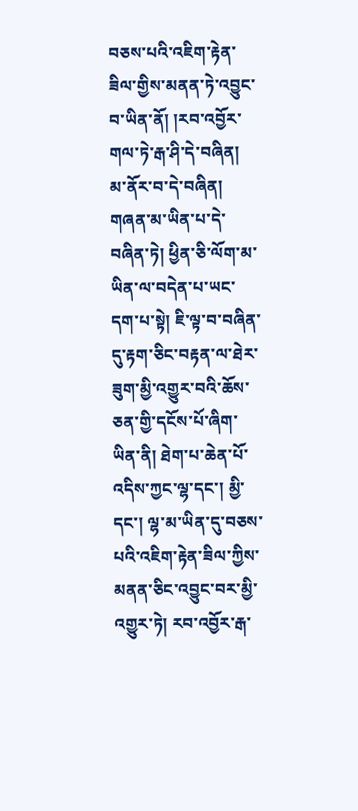བཅས་པའི་འཇིག་རྟེན་ཟིལ་གྱིས་མནན་ཏེ་འབྱུང་བ་ཡིན་ནོ། །རབ་འབྱོར་གལ་ཏེ་རྒ་ཤི་དེ་བཞིན། མ་ནོར་བ་དེ་བཞིན། གཞན་མ་ཡིན་པ་དེ་བཞིན་ཏེ། ཕྱིན་ཅི་ལོག་མ་ཡིན་ལ་བདེན་པ་ཡང་དག་པ་སྟེ། ཇི་ལྟ་བ་བཞིན་དུ་རྟག་ཅིང་བརྟན་ལ་ཐེར་ཟུག་མྱི་འགྱུར་བའི་ཆོས་ཅན་གྱི་དངོས་པོ་ཞིག་ཡིན་ནི། ཐེག་པ་ཆེན་པོ་འདིས་ཀྱང་ལྷ་དང་། མྱི་དང་། ལྷ་མ་ཡིན་དུ་བཅས་པའི་འཇིག་རྟེན་ཟིལ་ཀྱིས་མནན་ཅིང་འབྱུང་བར་མྱི་འགྱུར་ཏེ། རབ་འབྱོར་རྒ་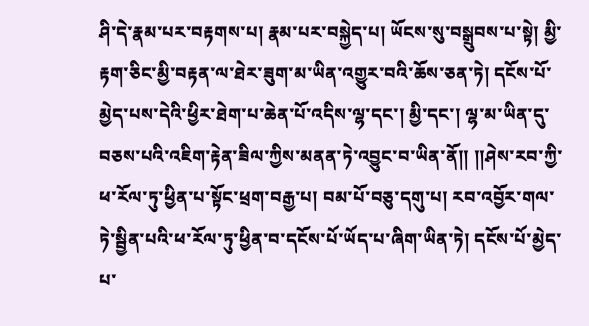ཤི་དེ་རྣམ་པར་བརྟགས་པ། རྣམ་པར་བསྐྱེད་པ། ཡོངས་སུ་བསྒྲུབས་པ་སྟེ། མྱི་རྟག་ཅིང་མྱི་བརྟན་ལ་ཐེར་ཟུག་མ་ཡིན་འགྱུར་བའི་ཆོས་ཅན་ཏེ། དངོས་པོ་མྱེད་པས་དེའི་ཕྱིར་ཐེག་པ་ཆེན་པོ་འདིས་ལྷ་དང་། མྱི་དང་། ལྷ་མ་ཡིན་དུ་བཅས་པའི་འཇིག་རྟེན་ཟིལ་ཀྱིས་མནན་ཏེ་འབྱུང་བ་ཡིན་ནོ།། །།ཤེས་རབ་ཀྱི་ཕ་རོལ་ཏུ་ཕྱིན་པ་སྟོང་ཕྲག་བརྒྱ་པ། བམ་པོ་བཅུ་དགུ་པ། རབ་འབྱོར་གལ་ཏེ་སྦྱིན་པའི་ཕ་རོལ་ཏུ་ཕྱིན་བ་དངོས་པོ་ཡོད་པ་ཞིག་ཡིན་ཏེ། དངོས་པོ་མྱེད་པ་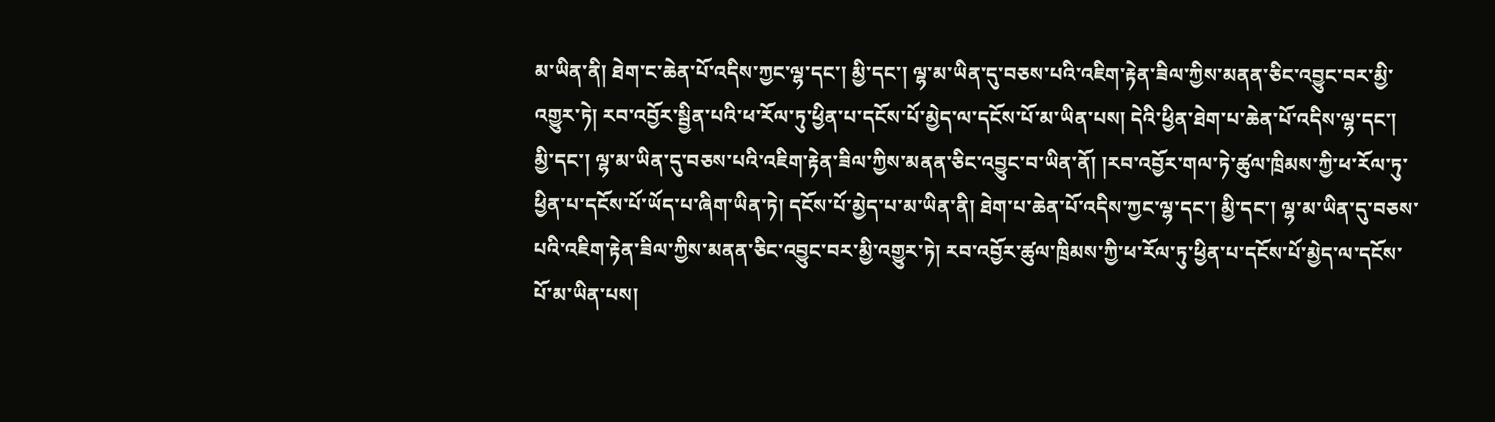མ་ཡིན་ནི། ཐེག་ང་ཆེན་པོ་འདིས་ཀྱང་ལྷ་དང་། མྱི་དང་། ལྷ་མ་ཡིན་དུ་བཅས་པའི་འཇིག་རྟེན་ཟིལ་ཀྱིས་མནན་ཅིང་འབྱུང་བར་མྱི་འགྱུར་ཏེ། རབ་འབྱོར་སྦྱིན་པའི་ཕ་རོལ་ཏུ་ཕྱིན་པ་དངོས་པོ་མྱེད་ལ་དངོས་པོ་མ་ཡིན་པས། དེའི་ཕྱིན་ཐེག་པ་ཆེན་པོ་འདིས་ལྷ་དང་། མྱི་དང་། ལྷ་མ་ཡིན་དུ་བཅས་པའི་འཇིག་རྟེན་ཟིལ་ཀྱིས་མནན་ཅིང་འབྱུང་བ་ཡིན་ནོ། །རབ་འབྱོར་གལ་ཏེ་ཚུལ་ཁྲིམས་ཀྱི་ཕ་རོལ་ཏུ་ཕྱིན་པ་དངོས་པོ་ཡོད་པ་ཞིག་ཡིན་ཏེ། དངོས་པོ་མྱེད་པ་མ་ཡིན་ནི། ཐེག་པ་ཆེན་པོ་འདིས་ཀྱང་ལྷ་དང་། མྱི་དང་། ལྷ་མ་ཡིན་དུ་བཅས་པའི་འཇིག་རྟེན་ཟིལ་ཀྱིས་མནན་ཅིང་འབྱུང་བར་མྱི་འགྱུར་ཏེ། རབ་འབྱོར་ཚུལ་ཁྲིམས་ཀྱི་ཕ་རོལ་ཏུ་ཕྱིན་པ་དངོས་པོ་མྱེད་ལ་དངོས་པོ་མ་ཡིན་པས།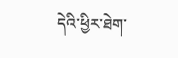དེའི་ཕྱིར་ཐེག་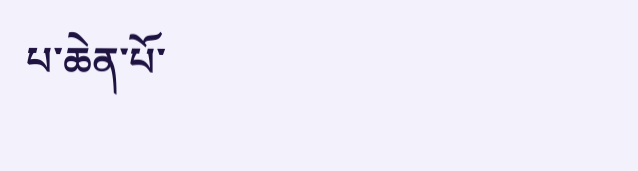པ་ཆེན་པོ་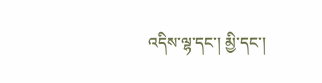འདིས་ལྷ་དང་། མྱི་དང་།